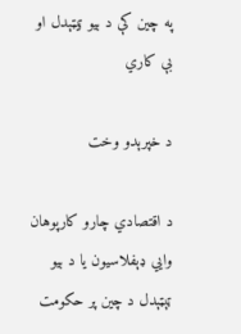په چين کې د بيو ټيټېدل او بې کاري

د خپرېدو وخت

د اقتصادي چارو کارپوهان وايي ډېفلاسیون یا د بیو ټېټېدل د چین پر حکومت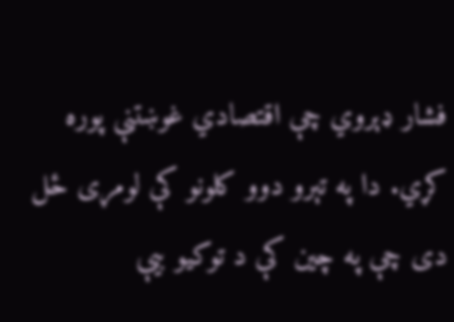فشار ډېروي چې اقتصادي غوښتنې پوره کړي. دا په تېرو دوو کلونو کې لومړی ځل دی چې په چین کې د توکیو بیې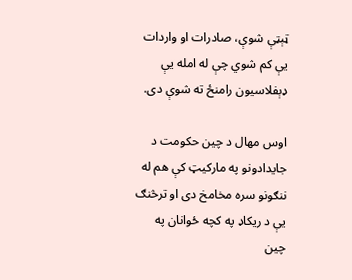ټېټې شوې، صادرات او واردات یې کم شوي چې له امله یې ډېفلاسیون رامنځ ته شوې دی.

اوس مهال د چین حکومت د جایدادونو په مارکیټ کې هم له ننګونو سره مخامخ دی او ترڅنګ یې د ریکاډ په کچه ځوانان په چین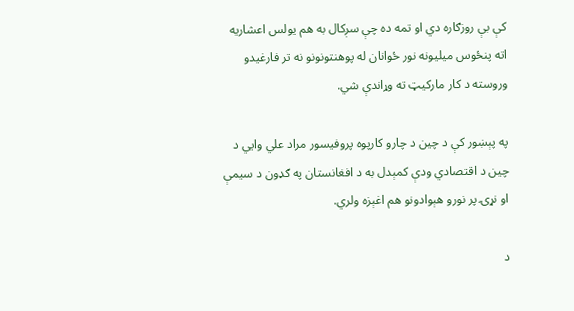کې بې روزګاره دي او تمه ده چې سږکال به هم یولس اعشاریه اته پنځوس میلیونه نور ځوانان له پوهنتونونو نه تر فارغیدو وروسته د کار مارکیټ ته وړاندې شي.

په پېښور کې د چین د چارو کارپوه پروفیسور مراد علي وايي د چین د اقتصادي ودې کمېدل به د افغانستان په ګډون د سیمې او نړۍ پر نورو هېوادونو هم اغېزه ولري.

د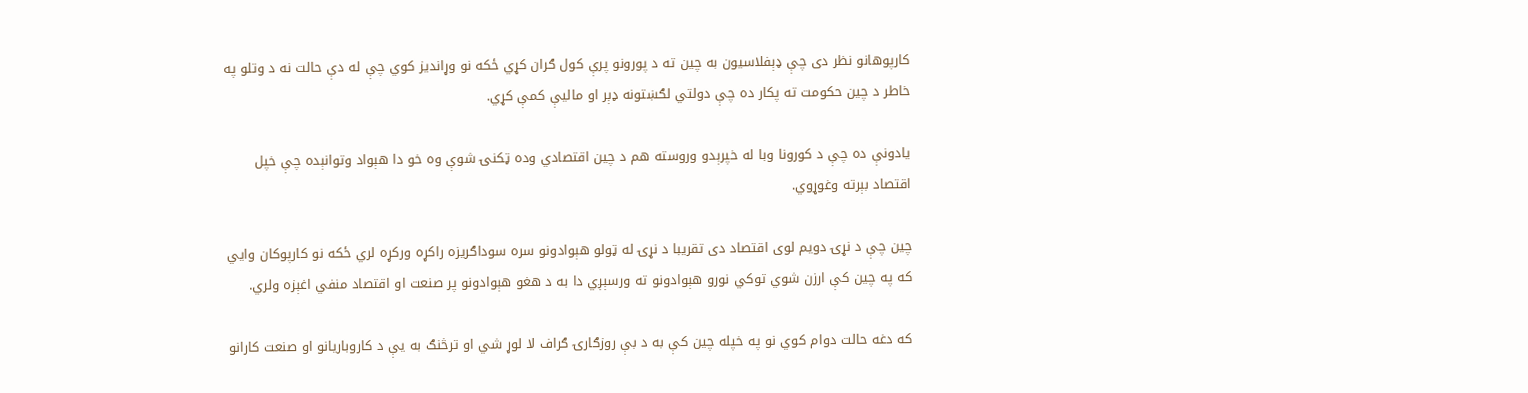کارپوهانو نظر دی چې ډېفلاسیون به چین ته د پورونو پرې کول ګران کړي ځکه نو وړاندیز کوي چې له دې حالت نه د وتلو په خاطر د چین حکومت ته پکار ده چې دولتي لګښتونه ډېر او مالیې کمې کړي.

یادونې ده چې د کورونا وبا له خپرېدو وروسته هم د چین اقتصادي وده ټکنۍ شوې وه خو دا هېواد وتوانېده چې خپل اقتصاد بېرته وغوړوي.

چین چې د نړۍ دویم لوی اقتصاد دی تقریبا د نړۍ له ټولو هېوادونو سره سوداګریزه راکړه ورکړه لري ځکه نو کارپوکان وايي که په چین کې ارزن شوي توکي نورو هېوادونو ته ورسېږي دا به د هغو هېوادونو پر صنعت او اقتصاد منفي اغېزه ولري.

که دغه حالت دوام کوي نو په خپله چین کې به د بې روزګارۍ ګراف لا لوړ شي او ترڅنګ به یې د کاروباریانو او صنعت کارانو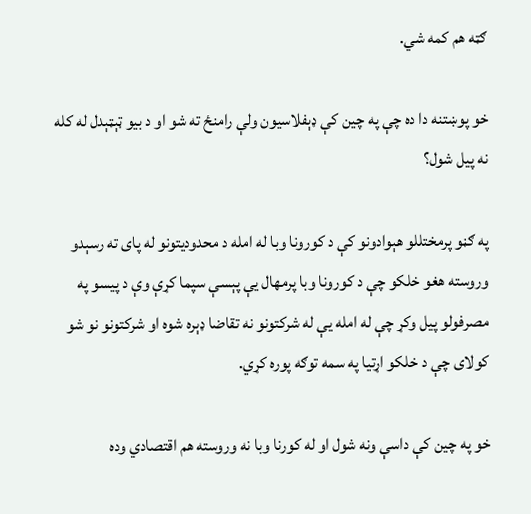ګټه هم کمه شي.

خو پوښتنه دا ده چې په چین کې ډېفلاسیون ولې رامنځ ته شو او د بیو ټېټېدل له کله نه پیل شول؟

په ګڼو پرمختللو هېوادونو کې د کورونا وبا له امله د محدودیتونو له پای ته رسېدو وروسته هغو خلکو چې د کورونا وبا پرمهال یې پېسې سپما کړې وې د پیسو په مصرفولو پیل وکړ چې له امله یې له شرکتونو نه تقاضا ډېره شوه او شرکتونو نو شو کولای چې د خلکو اړتیا په سمه توګه پوره کړي.

خو په چین کې داسې ونه شول او له کورنا وبا نه وروسته هم اقتصادي وده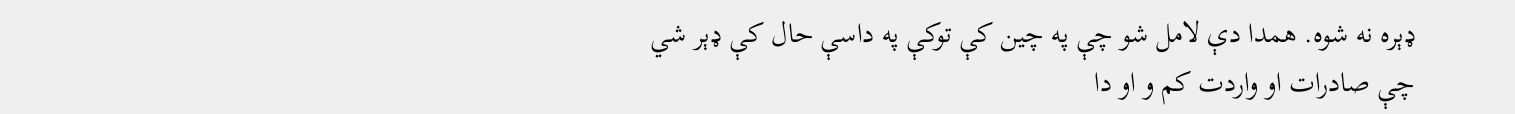ډېره نه شوه. همدا دې لامل شو چې په چین کې توکې په داسې حال کې ډېر شي چې صادرات او واردت کم و او دا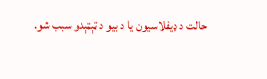حالت د ډیفلاسیون یا د بیو د ټېټېدو سبب شو.